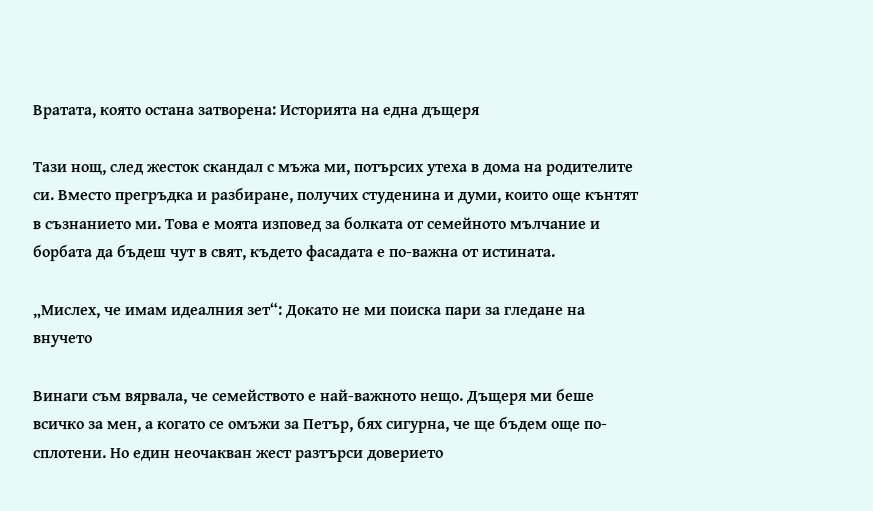Вратата, която остана затворена: Историята на една дъщеря

Тази нощ, след жесток скандал с мъжа ми, потърсих утеха в дома на родителите си. Вместо прегръдка и разбиране, получих студенина и думи, които още кънтят в съзнанието ми. Това е моята изповед за болката от семейното мълчание и борбата да бъдеш чут в свят, където фасадата е по-важна от истината.

„Мислех, че имам идеалния зет“: Докато не ми поиска пари за гледане на внучето

Винаги съм вярвала, че семейството е най-важното нещо. Дъщеря ми беше всичко за мен, а когато се омъжи за Петър, бях сигурна, че ще бъдем още по-сплотени. Но един неочакван жест разтърси доверието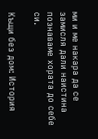ми и ме накара да се замисля дали наистина познаваме хората до себе си.

Къщи без дом: История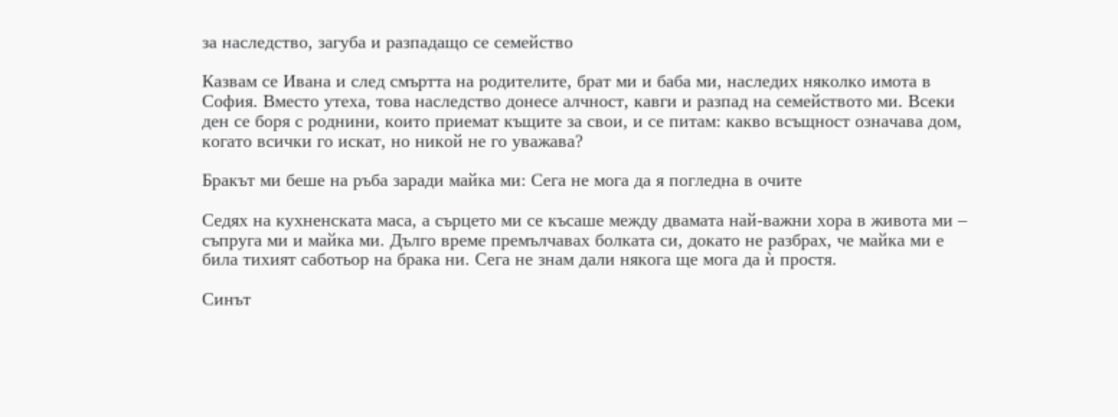за наследство, загуба и разпадащо се семейство

Казвам се Ивана и след смъртта на родителите, брат ми и баба ми, наследих няколко имота в София. Вместо утеха, това наследство донесе алчност, кавги и разпад на семейството ми. Всеки ден се боря с роднини, които приемат къщите за свои, и се питам: какво всъщност означава дом, когато всички го искат, но никой не го уважава?

Бракът ми беше на ръба заради майка ми: Сега не мога да я погледна в очите

Седях на кухненската маса, а сърцето ми се късаше между двамата най-важни хора в живота ми – съпруга ми и майка ми. Дълго време премълчавах болката си, докато не разбрах, че майка ми е била тихият саботьор на брака ни. Сега не знам дали някога ще мога да ѝ простя.

Синът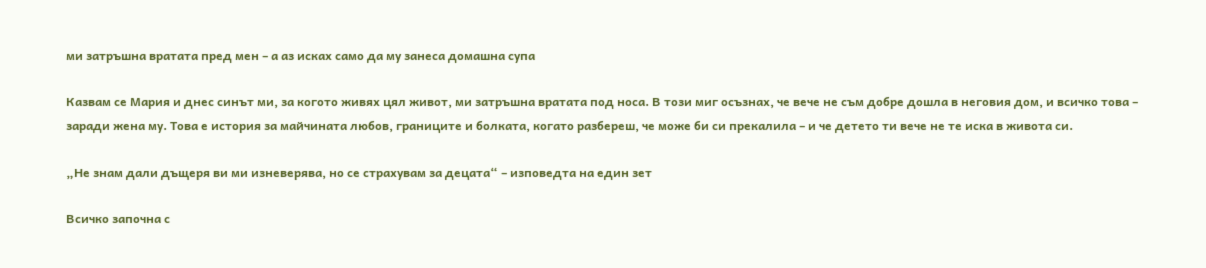ми затръшна вратата пред мен – а аз исках само да му занеса домашна супа

Казвам се Мария и днес синът ми, за когото живях цял живот, ми затръшна вратата под носа. В този миг осъзнах, че вече не съм добре дошла в неговия дом, и всичко това – заради жена му. Това е история за майчината любов, границите и болката, когато разбереш, че може би си прекалила – и че детето ти вече не те иска в живота си.

„Не знам дали дъщеря ви ми изневерява, но се страхувам за децата“ – изповедта на един зет

Всичко започна с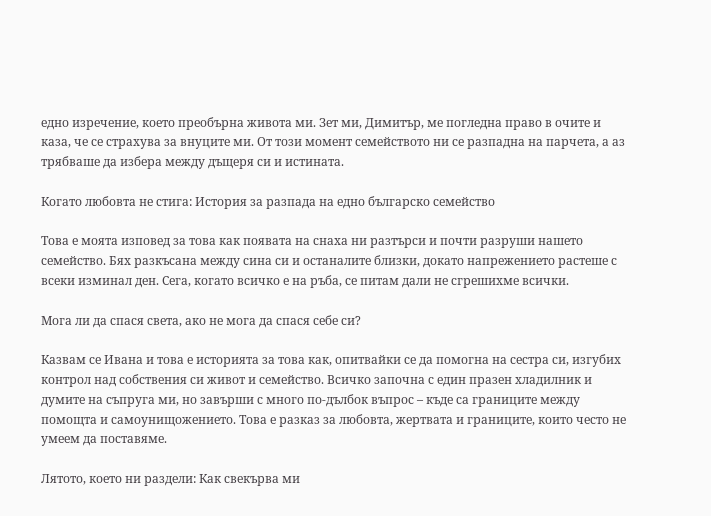едно изречение, което преобърна живота ми. Зет ми, Димитър, ме погледна право в очите и каза, че се страхува за внуците ми. От този момент семейството ни се разпадна на парчета, а аз трябваше да избера между дъщеря си и истината.

Когато любовта не стига: История за разпада на едно българско семейство

Това е моята изповед за това как появата на снаха ни разтърси и почти разруши нашето семейство. Бях разкъсана между сина си и останалите близки, докато напрежението растеше с всеки изминал ден. Сега, когато всичко е на ръба, се питам дали не сгрешихме всички.

Мога ли да спася света, ако не мога да спася себе си?

Казвам се Ивана и това е историята за това как, опитвайки се да помогна на сестра си, изгубих контрол над собствения си живот и семейство. Всичко започна с един празен хладилник и думите на съпруга ми, но завърши с много по-дълбок въпрос – къде са границите между помощта и самоунищожението. Това е разказ за любовта, жертвата и границите, които често не умеем да поставяме.

Лятото, което ни раздели: Как свекърва ми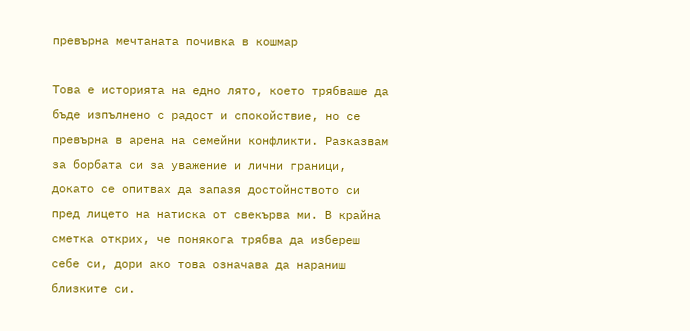превърна мечтаната почивка в кошмар

Това е историята на едно лято, което трябваше да бъде изпълнено с радост и спокойствие, но се превърна в арена на семейни конфликти. Разказвам за борбата си за уважение и лични граници, докато се опитвах да запазя достойнството си пред лицето на натиска от свекърва ми. В крайна сметка открих, че понякога трябва да избереш себе си, дори ако това означава да нараниш близките си.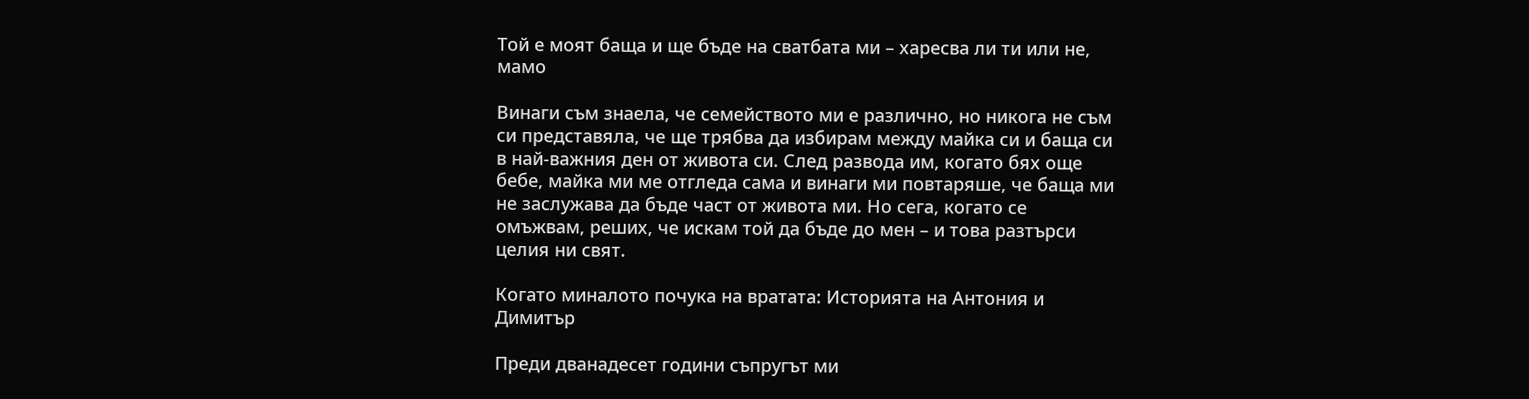Той е моят баща и ще бъде на сватбата ми – харесва ли ти или не, мамо

Винаги съм знаела, че семейството ми е различно, но никога не съм си представяла, че ще трябва да избирам между майка си и баща си в най-важния ден от живота си. След развода им, когато бях още бебе, майка ми ме отгледа сама и винаги ми повтаряше, че баща ми не заслужава да бъде част от живота ми. Но сега, когато се омъжвам, реших, че искам той да бъде до мен – и това разтърси целия ни свят.

Когато миналото почука на вратата: Историята на Антония и Димитър

Преди дванадесет години съпругът ми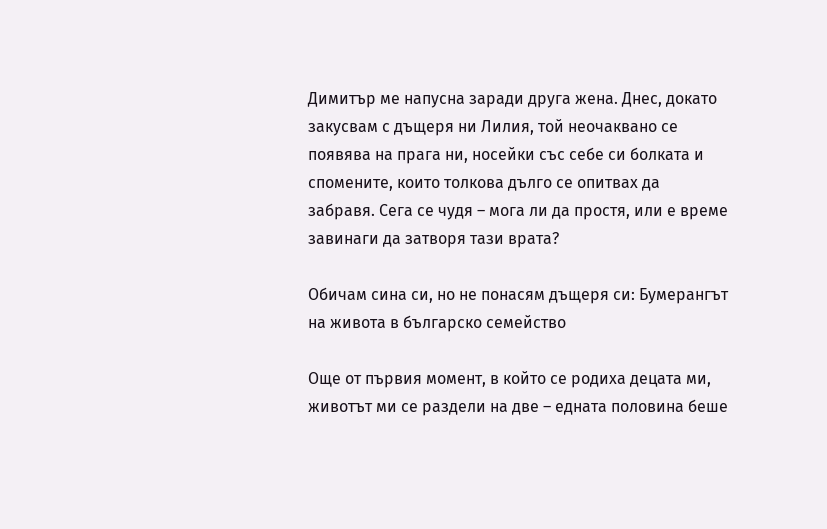Димитър ме напусна заради друга жена. Днес, докато закусвам с дъщеря ни Лилия, той неочаквано се появява на прага ни, носейки със себе си болката и спомените, които толкова дълго се опитвах да забравя. Сега се чудя – мога ли да простя, или е време завинаги да затворя тази врата?

Обичам сина си, но не понасям дъщеря си: Бумерангът на живота в българско семейство

Още от първия момент, в който се родиха децата ми, животът ми се раздели на две – едната половина беше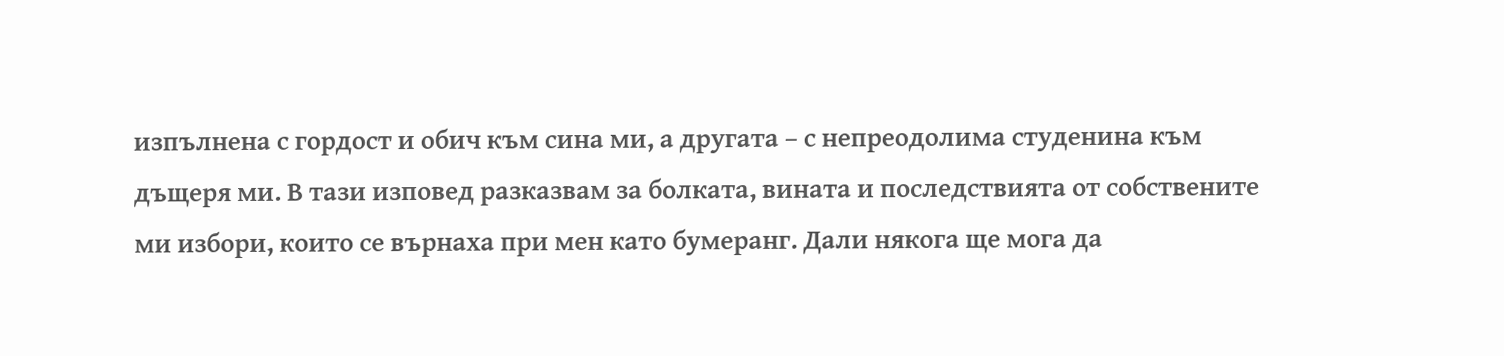изпълнена с гордост и обич към сина ми, а другата – с непреодолима студенина към дъщеря ми. В тази изповед разказвам за болката, вината и последствията от собствените ми избори, които се върнаха при мен като бумеранг. Дали някога ще мога да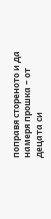поправя стореното и да намеря прошка – от децата си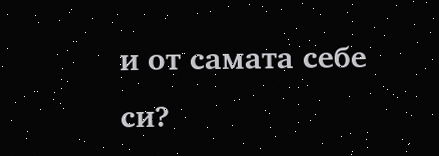и от самата себе си?